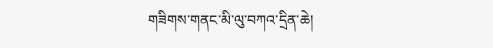གཟིགས་གནང་མི་ལུ་བཀའ་དྲིན་ཆེ།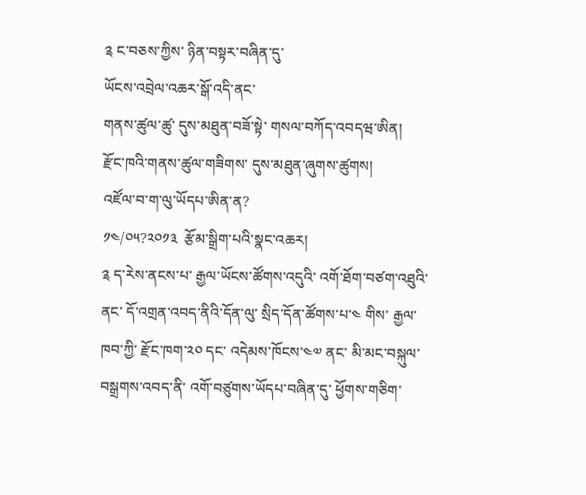༉ ང་བཅས་ཀྱིས་ ཉིན་བསྟར་བཞིན་དུ་
ཡོངས་འབྲེལ་འཆར་སྒོ་འདི་ནང་
གནས་ཚུལ་ཚུ་ དུས་མཐུན་བཟོ་སྟེ་ གསལ་བཀོད་འབདཝ་ཨིན།
རྫོང་ཁའི་གནས་ཚུལ་གཟིགས་ དུས་མཐུན་ཞུགས་ཚུགས།
འཛོལ་བ་ག་ལུ་ཡོདཔ་ཨིན་ན?
༡༤/༠༥?༢༠༡༣  རྩོམ་སྒྲིག་པའི་སྣང་འཆར།
༉ ད་རེས་ནངས་པ་ རྒྱལ་ཡོངས་ཚོགས་འདུའི་ འགོ་ཐོག་བཙག་འཐུའི་ནང་ དོ་འགྲན་འབད་ནིའི་དོན་ལུ་ སྲིད་དོན་ཚོགས་པ་༤ གིས་ རྒྱལ་ཁབ་ཀྱི་ རྫོང་ཁག་༢༠ དང་ འདེམས་ཁོངས་༤༧ ནང་ མི་མང་བསྐུལ་བསྒྲགས་འབད་ནི་ འགོ་བཙུགས་ཡོདཔ་བཞིན་དུ་ ཕྱོགས་གཅིག་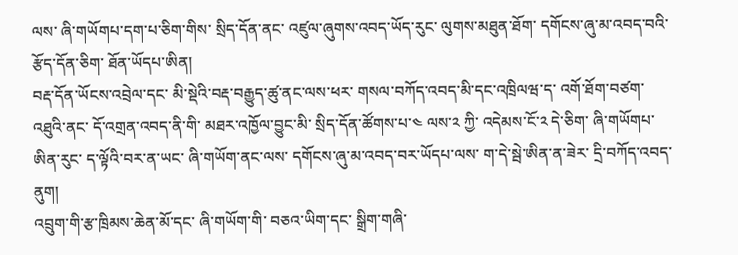ལས་ ཞི་གཡོགཔ་དག་པ་ཅིག་གིས་ སྲིད་དོན་ནང་ འཛུལ་ཞུགས་འབད་ཡོད་རུང་ ལུགས་མཐུན་ཐོག་ དགོངས་ཞུ་མ་འབད་བའི་ རྩོད་དོན་ཅིག་ ཐོན་ཡོདཔ་ཨིན།
བརྡ་དོན་ཡོངས་འབྲེལ་དང་ མི་སྡེའི་བརྡ་བརྒྱུད་ཚུ་ནང་ལས་ཕར་ གསལ་བཀོད་འབད་མི་དང་འཁྲིལཝ་ད་ འགོ་ཐོག་བཙག་འཐུའི་ནང་ དོ་འགྲན་འབད་ནི་གི་ མཐར་འཁྱོལ་བྱུང་མི་ སྲིད་དོན་ཚོགས་པ་༤ ལས་༢ ཀྱི་ འདེམས་ངོ་༢ དེ་ཅིག་ ཞི་གཡོགཔ་ཨིན་རུང་ ད་ལྟོའི་བར་ན་ཡང་ ཞི་གཡོག་ནང་ལས་ དགོངས་ཞུ་མ་འབད་བར་ཡོདཔ་ལས་ ག་དེ་སྦེ་ཨིན་ན་ཟེར་ དྲི་བཀོད་འབད་ནུག།
འབྲུག་གི་རྩ་ཁྲིམས་ཆེན་མོ་དང་ ཞི་གཡོག་གི་ བཅའ་ཡིག་དང་ སྒྲིག་གཞི་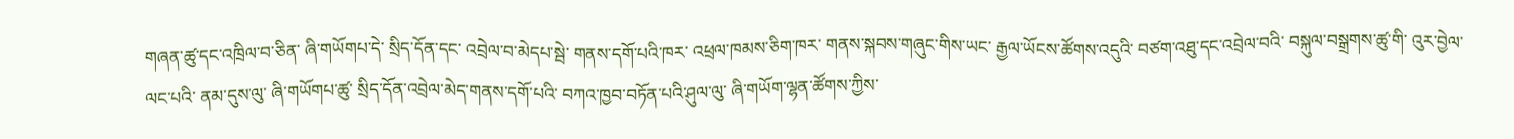གཞན་ཚུ་དང་འཁྲིལ་བ་ཅིན་ ཞི་གཡོགཔ་དེ་ སྲིད་དོན་དང་ འབྲེལ་བ་མེདཔ་སྦེ་ གནས་དགོ་པའི་ཁར་ འཕྲལ་ཁམས་ཅིག་ཁར་ གནས་སྐབས་གཞུང་གིས་ཡང་ རྒྱལ་ཡོངས་ཚོགས་འདུའི་ བཙག་འཐུ་དང་འབྲེལ་བའི་ བསྐུལ་བསྒྲགས་ཚུ་གི་ འུར་བྱེལ་ལང་པའི་ ནམ་དུས་ལུ་ ཞི་གཡོགཔ་ཚུ་ སྲིད་དོན་འབྲེལ་མེད་གནས་དགོ་པའི་ བཀའ་ཁྱབ་བཏོན་པའི་ཤུལ་ལུ་ ཞི་གཡོག་ལྷན་ཚོགས་ཀྱིས་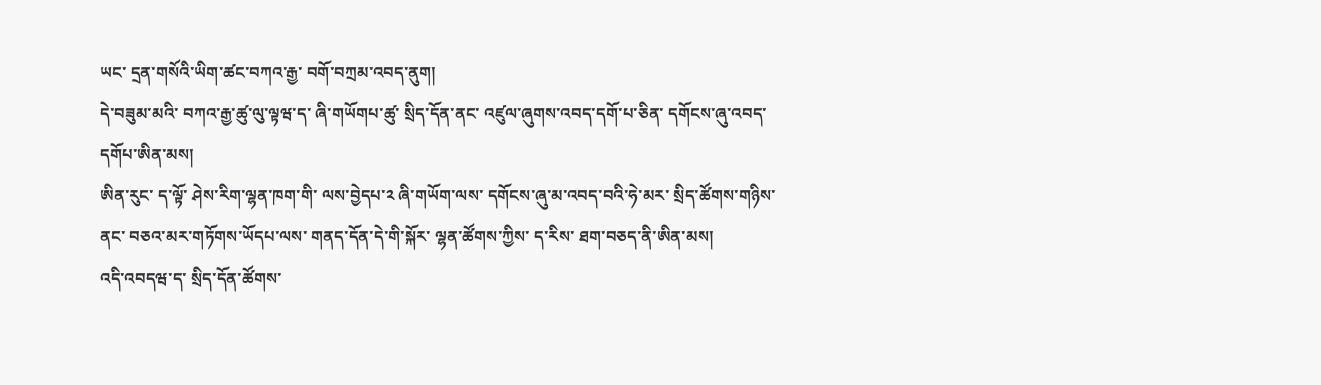ཡང་ དྲན་གསོའི་ཡིག་ཚང་བཀའ་རྒྱ་ བགོ་བཀྲམ་འབད་ནུག།
དེ་བཟུམ་མའི་ བཀའ་རྒྱ་ཚུ་ལུ་ལྟཝ་ད་ ཞི་གཡོགཔ་ཚུ་ སྲིད་དོན་ནང་ འཛུལ་ཞུགས་འབད་དགོ་པ་ཅིན་ དགོངས་ཞུ་འབད་དགོཔ་ཨིན་མས།
ཨིན་རུང་ ད་ལྟོ་ ཤེས་རིག་ལྷན་ཁག་གི་ ལས་བྱེདཔ་༢ ཞི་གཡོག་ལས་ དགོངས་ཞུ་མ་འབད་བའི་ཧེ་མར་ སྲིད་ཚོགས་གཉིས་ནང་ བཅའ་མར་གཏོགས་ཡོདཔ་ལས་ གནད་དོན་དེ་གི་སྐོར་ ལྷན་ཚོགས་ཀྱིས་ ད་རིས་ ཐག་བཅད་ནི་ཨིན་མས།
འདི་འབདཝ་ད་ སྲིད་དོན་ཚོགས་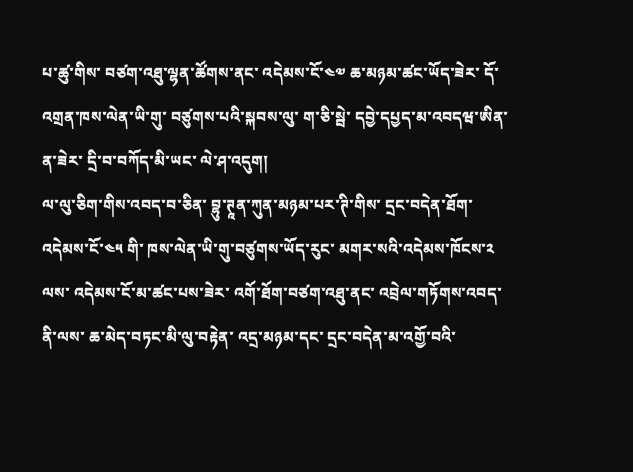པ་ཚུ་གིས་ བཙག་འཐུ་ལྷན་ཚོགས་ནང་ འདེམས་ངོ་༤༧ ཆ་མཉམ་ཚང་ཡོད་ཟེར་ དོ་འགྲན་ཁས་ལེན་ཡི་གུ་ བཙུགས་པའི་སྐབས་ལུ་ ག་ཅི་སྦེ་ དབྱེ་དཔྱད་མ་འབདཝ་ཨིན་ན་ཟེར་ དྲི་བ་བཀོད་མི་ཡང་ ལེ་ཤ་འདུག།
ལ་ལུ་ཅིག་གིས་འབད་བ་ཅིན་ བྷུ་ཊཱན་ཀུན་མཉམ་པར་ཊི་གིས་ དྲང་བདེན་ཐོག་ འདེམས་ངོ་༤༥ གི་ ཁས་ལེན་ཡི་གུ་བཙུགས་ཡོད་རུང་ མགར་སའི་འདེམས་ཁོངས་༢ ལས་ འདེམས་ངོ་མ་ཚང་པས་ཟེར་ འགོ་ཐོག་བཙག་འཐུ་ནང་ འབྲེལ་གཏོགས་འབད་ནི་ལས་ ཆ་མེད་བཏང་མི་ལུ་བརྟེན་ འདྲ་མཉམ་དང་ དྲང་བདེན་མ་འགྱོ་བའི་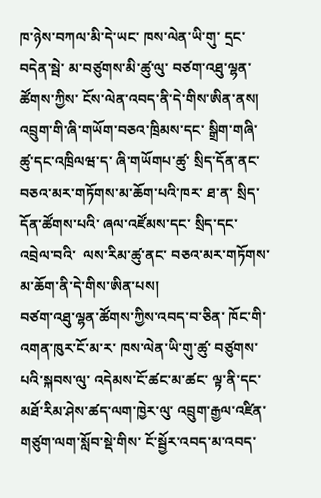ཁ་ཉེས་བཀལ་མི་དེ་ཡང་ ཁས་ལེན་ཡི་གུ་ དྲང་བདེན་སྦེ་ མ་བཙུགས་མི་ཚུ་ལུ་ བཙག་འཐུ་ལྷན་ཚོགས་ཀྱིས་ ངོས་ལེན་འབད་ནི་དེ་གིས་ཨིན་ནས།
འབྲུག་གི་ཞི་གཡོག་བཅའ་ཁྲིམས་དང་ སྒྲིག་གཞི་ཚུ་དང་འཁྲིལཝ་ད་ ཞི་གཡོགཔ་ཚུ་ སྲིད་དོན་ནང་ བཅའ་མར་གཏོགས་མ་ཆོག་པའི་ཁར་ ཐ་ན་ སྲིད་དོན་ཚོགས་པའི་ ཞལ་འཛོམས་དང་ སྲིད་དང་འབྲེལ་བའི་  ལས་རིམ་ཚུ་ནང་ བཅའ་མར་གཏོགས་ མ་ཆོག་ནི་དེ་གིས་ཨིན་པས།
བཙག་འཐུ་ལྷན་ཚོགས་ཀྱིས་འབད་བ་ཅིན་ ཁོང་གི་ འགན་ཁུར་ངོ་མ་ར་ ཁས་ལེན་ཡི་གུ་ཚུ་ བཙུགས་པའི་སྐབས་ལུ་ འདེམས་ངོ་ཚང་མ་ཚང་ ལྟ་ནི་དང་ མཐོ་རིམ་ཤེས་ཚད་ལག་ཁྱེར་ལུ་ འབྲུག་རྒྱལ་འཛིན་གཙུག་ལག་སློབ་སྡེ་གིས་ ངོ་སྦྱོར་འབད་མ་འབད་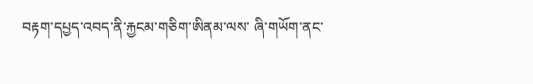བརྟག་དཔྱད་འབད་ནི་རྐྱངམ་གཅིག་ཨིནམ་ལས་ ཞི་གཡོག་ནང་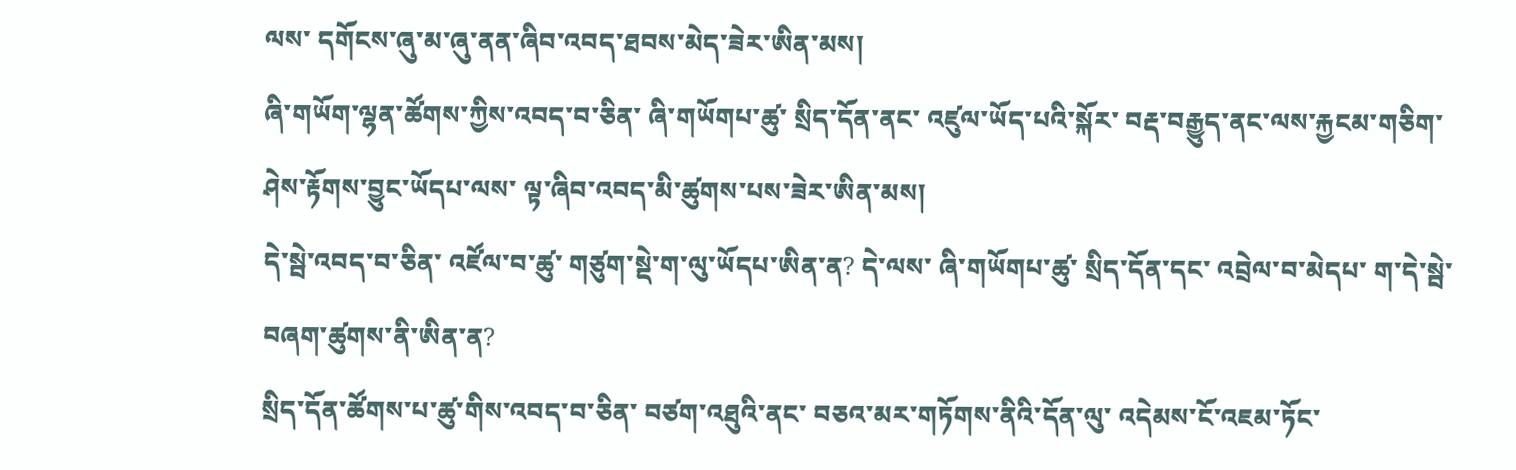ལས་ དགོངས་ཞུ་མ་ཞུ་ནན་ཞིབ་འབད་ཐབས་མེད་ཟེར་ཨིན་མས།
ཞི་གཡོག་ལྷན་ཚོགས་ཀྱིས་འབད་བ་ཅིན་ ཞི་གཡོགཔ་ཚུ་ སྲིད་དོན་ནང་ འཛུལ་ཡོད་པའི་སྐོར་ བརྡ་བརྒྱུད་ནང་ལས་རྐྱངམ་གཅིག་ ཤེས་རྟོགས་བྱུང་ཡོདཔ་ལས་ ལྟ་ཞིབ་འབད་མི་ཚུགས་པས་ཟེར་ཨིན་མས།
དེ་སྦེ་འབད་བ་ཅིན་ འཛོལ་བ་ཚུ་ གཙུག་སྡེ་ག་ལུ་ཡོདཔ་ཨིན་ན? དེ་ལས་ ཞི་གཡོགཔ་ཚུ་ སྲིད་དོན་དང་ འབྲེལ་བ་མེདཔ་ ག་དེ་སྦེ་ བཞག་ཚུགས་ནི་ཨིན་ན?
སྲིད་དོན་ཚོགས་པ་ཚུ་གིས་འབད་བ་ཅིན་ བཙག་འཐུའི་ནང་ བཅའ་མར་གཏོགས་ནིའི་དོན་ལུ་ འདེམས་ངོ་འཇམ་ཏོང་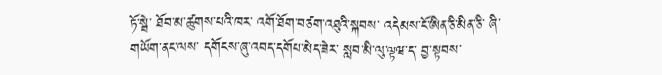ཏོ་སྦེ་ ཐོབ་མ་ཚུགས་པའི་ཁར་ འགོ་ཐོག་བཙག་འཐུའི་སྐབས་ འདེམས་ངོ་ཨིན་ཅི་མིན་ཅི་ ཞི་གཡོག་ནང་ལས་ དགོངས་ཞུ་འབད་དགོཔ་མེད་ཟེར་ སླབ་མི་ལུ་ལྟཝ་ད་ བྱ་སྟབས་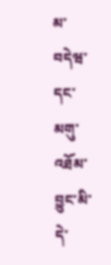མ་བདེཝ་དང་ མགུ་འཐོམ་བྱུང་མི་དེ་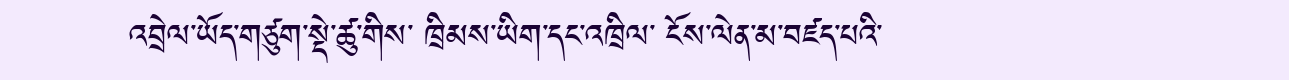འབྲེལ་ཡོད་གཙུག་སྡེ་ཚུ་གིས་ ཁྲིམས་ཡིག་དང་འཁྲིལ་ ངོས་ལེན་མ་བཛད་པའི་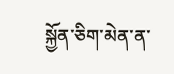སྐྱོན་ཅིག་མེན་ན་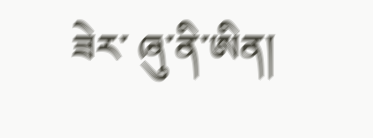ཟེར་ ཞུ་ནི་ཨིན།